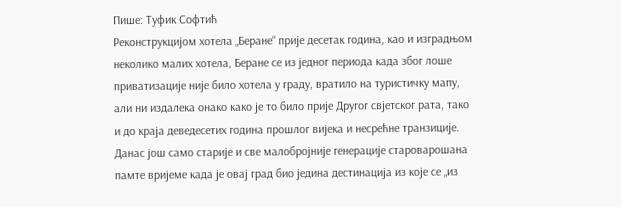Пише: Туфик Софтић
Реконструкцијом хотела „Беране“ прије десетак година, као и изградњом неколико малих хотела, Беране се из једног периода када због лоше приватизације није било хотела у граду, вратило на туристичку мапу, али ни издалека онако како је то било прије Другог свјетског рата, тако и до краја деведесетих година прошлог вијека и несрећне транзиције.
Данас још само старије и све малобројније генерације староварошана памте вријеме када је овај град био једина дестинација из које се „из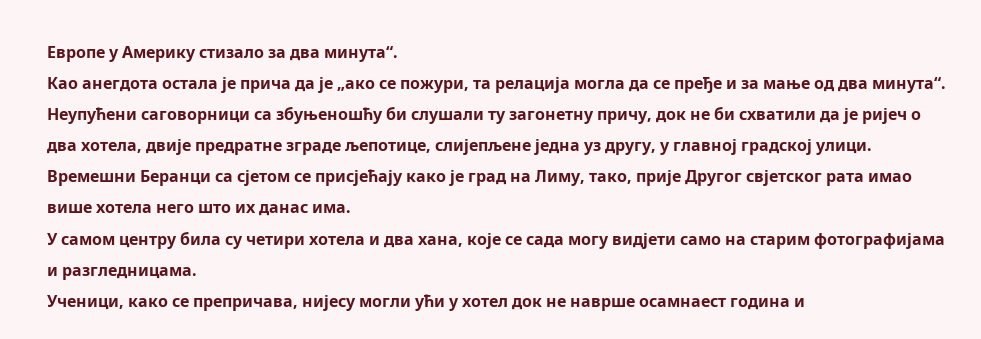Европе у Америку стизало за два минута“.
Као анегдота остала је прича да је „ако се пожури, та релација могла да се пређе и за мање од два минута“.
Неупућени саговорници са збуњеношћу би слушали ту загонетну причу, док не би схватили да је ријеч о два хотела, двије предратне зграде љепотице, слијепљене једна уз другу, у главној градској улици.
Времешни Беранци са сјетом се присјећају како је град на Лиму, тако, прије Другог свјетског рата имао више хотела него што их данас има.
У самом центру била су четири хотела и два хана, које се сада могу видјети само на старим фотографијама и разгледницама.
Ученици, како се препричава, нијесу могли ући у хотел док не наврше осамнаест година и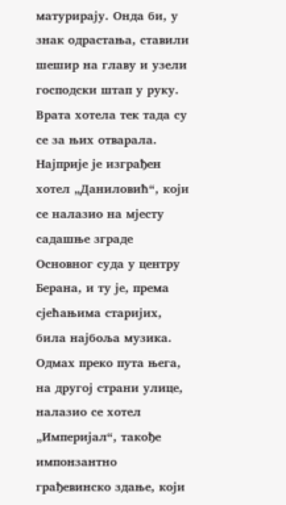матурирају. Онда би, у знак одрастања, ставили шешир на главу и узели господски штап у руку. Врата хотела тек тада су се за њих отварала.
Најприје је изграђен хотел „Даниловић“, који се налазио на мјесту садашње зграде Основног суда у центру Берана, и ту је, према сјећањима старијих, била најбоља музика.
Одмах преко пута њега, на другој страни улице, налазио се хотел „Империјал“, такође импонзантно грађевинско здање, који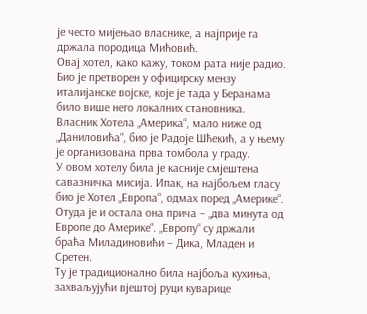је често мијењао власнике, а најприје га држала породица Мићовић.
Овај хотел, како кажу, током рата није радио. Био је претворен у официрску мензу италијанске војске, које је тада у Беранама било више него локалних становника.
Власник Хотела „Америка“, мало ниже од „Даниловића“, био је Радоје Шћекић, а у њему је организована прва томбола у граду.
У овом хотелу била је касније смјештена савазничка мисија. Ипак, на најбољем гласу био је Хотел „Европа“, одмах поред „Америке“.
Отуда је и остала она прича – „два минута од Европе до Америке“. „Европу“ су држали браћа Миладиновићи – Дика, Младен и Сретен.
Ту је традиционално била најбоља кухиња, захваљујући вјештој руци куварице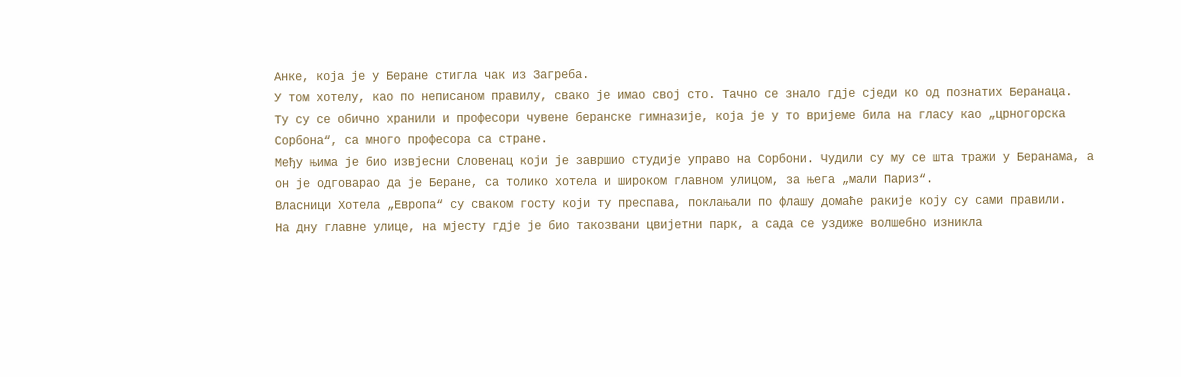Анке, која је у Беране стигла чак из Загреба.
У том хотелу, као по неписаном правилу, свако је имао свој сто. Тачно се знало гдје сједи ко од познатих Беранаца.
Ту су се обично хранили и професори чувене беранске гимназије, која је у то вријеме била на гласу као „црногорска Сорбона“, са много професора са стране.
Међу њима је био извјесни Словенац који је завршио студије управо на Сорбони. Чудили су му се шта тражи у Беранама, а он је одговарао да је Беране, са толико хотела и широком главном улицом, за њега „мали Париз“.
Власници Хотела „Европа“ су сваком госту који ту преспава, поклањали по флашу домаће ракије коју су сами правили.
На дну главне улице, на мјесту гдје је био такозвани цвијетни парк, а сада се уздиже волшебно изникла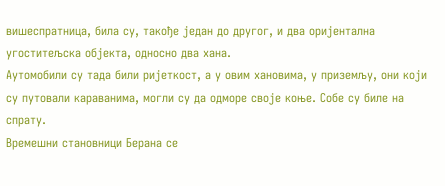вишеспратница, била су, такође један до другог, и два оријентална угоститељска објекта, односно два хана.
Аутомобили су тада били ријеткост, а у овим хановима, у приземљу, они који су путовали караванима, могли су да одморе своје коње. Собе су биле на спрату.
Времешни становници Берана се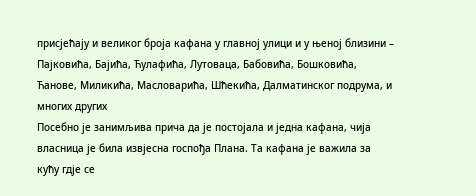присјећају и великог броја кафана у главној улици и у њеној близини – Пајковића, Бајића, Ћулафића, Лутоваца, Бабовића, Бошковића, Ћанове, Миликића, Масловарића, Шћекића, Далматинског подрума, и многих других
Посебно је занимљива прича да је постојала и једна кафана, чија власница је била извјесна госпођа Плана. Та кафана је важила за кућу гдје се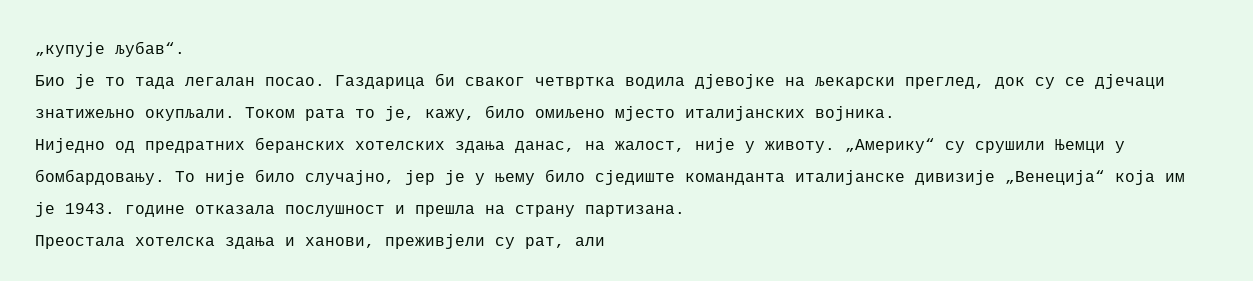„купује љубав“.
Био је то тада легалан посао. Газдарица би сваког четвртка водила дјевојке на љекарски преглед, док су се дјечаци знатижељно окупљали. Током рата то је, кажу, било омиљено мјесто италијанских војника.
Ниједно од предратних беранских хотелских здања данас, на жалост, није у животу. „Америку“ су срушили Њемци у бомбардовању. То није било случајно, јер је у њему било сједиште команданта италијанске дивизије „Венеција“ која им је 1943. године отказала послушност и прешла на страну партизана.
Преостала хотелска здања и ханови, преживјели су рат, али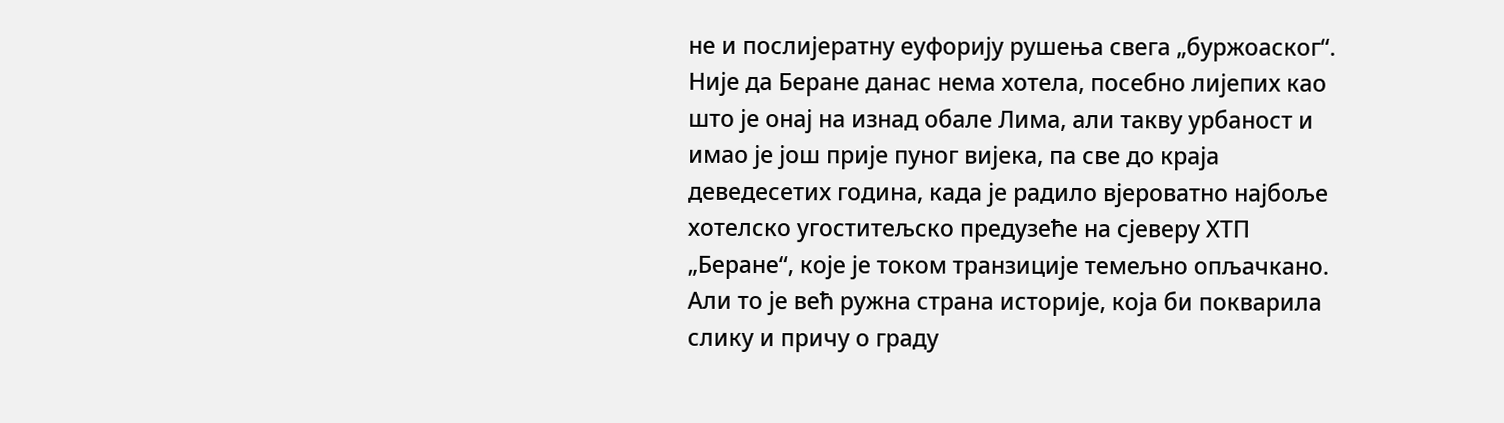не и послијератну еуфорију рушења свега „буржоаског“.
Није да Беране данас нема хотела, посебно лијепих као што је онај на изнад обале Лима, али такву урбаност и имао је још прије пуног вијека, па све до краја деведесетих година, када је радило вјероватно најбоље хотелско угоститељско предузеће на сјеверу ХТП „Беране“, које је током транзиције темељно опљачкано.
Али то је већ ружна страна историје, која би покварила слику и причу о граду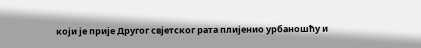који је прије Другог свјетског рата плијенио урбаношћу и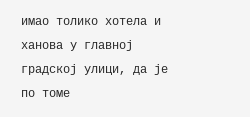имао толико хотела и ханова у главној градској улици, да је по томе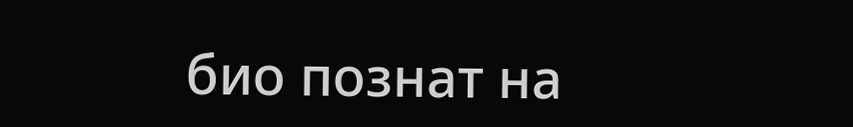био познат на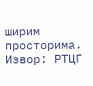ширим просторима.
Извор: РТЦГ